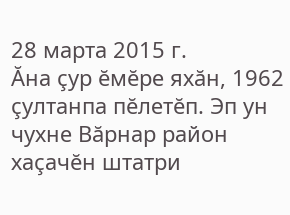28 марта 2015 г.
Ăна çур ĕмĕре яхăн, 1962 çултанпа пĕлетĕп. Эп ун чухне Вăрнар район хаçачĕн штатри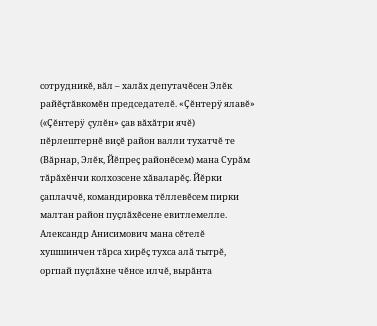сотрудникĕ, вăл – халăх депутачĕсен Элĕк райĕçтăвкомĕн председателĕ. «Çĕнтерÿ ялавĕ» («Çĕнтерÿ çулĕн» çав вăхăтри ячĕ) пĕрлештернĕ виçĕ район валли тухатчĕ те (Вăрнар, Элĕк, Йĕпреç районĕсем) мана Сурăм тăрăхĕнчи колхозсене хăваларĕç. Йĕрки çаплаччĕ, командировка тĕллевĕсем пирки малтан район пуçлăхĕсене евитлемелле.
Александр Анисимович мана сĕтелĕ хушшинчен тăрса хирĕç тухса алă тытрĕ, оргпай пуçлăхне чĕнсе илчĕ, вырăнта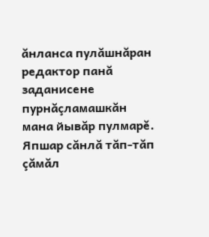ăнланса пулăшнăран редактор панă заданисене пурнăçламашкăн мана йывăр пулмарĕ. Япшар сăнлă тăп-тăп çăмăл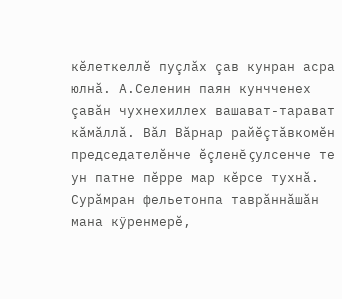кĕлеткеллĕ пуçлăх çав кунран асра юлнă. А.Селенин паян кунчченех çавăн чухнехиллех вашават-тарават кăмăллă. Вăл Вăрнар райĕçтăвкомĕн председателĕнче ĕçленĕ çулсенче те ун патне пĕрре мар кĕрсе тухнă. Сурăмран фельетонпа таврăннăшăн мана кÿренмерĕ,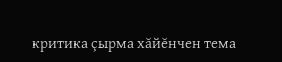критика çырма хăйĕнчен тема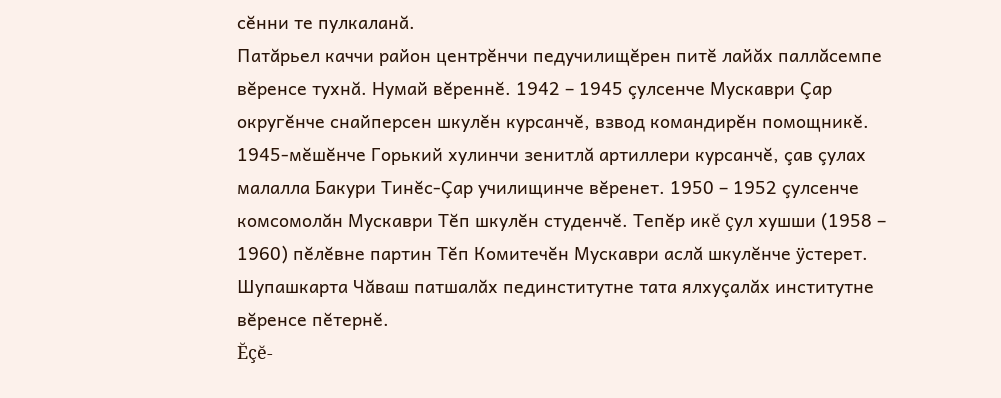сĕнни те пулкаланă.
Патăрьел каччи район центрĕнчи педучилищĕрен питĕ лайăх паллăсемпе вĕренсе тухнă. Нумай вĕреннĕ. 1942 – 1945 çулсенче Мускаври Çар округĕнче снайперсен шкулĕн курсанчĕ, взвод командирĕн помощникĕ. 1945-мĕшĕнче Горький хулинчи зенитлă артиллери курсанчĕ, çав çулах малалла Бакури Тинĕс-Çар училищинче вĕренет. 1950 – 1952 çулсенче комсомолăн Мускаври Тĕп шкулĕн студенчĕ. Тепĕр икĕ çул хушши (1958 – 1960) пĕлĕвне партин Тĕп Комитечĕн Мускаври аслă шкулĕнче ÿстерет. Шупашкарта Чăваш патшалăх пединститутне тата ялхуçалăх институтне вĕренсе пĕтернĕ.
Ĕçĕ-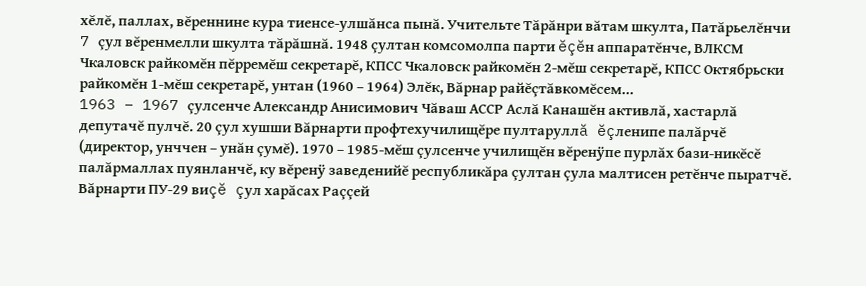хĕлĕ, паллах, вĕреннине кура тиенсе-улшăнса пынă. Учительте Тăрăнри вăтам шкулта, Патăрьелĕнчи 7 çул вĕренмелли шкулта тăрăшнă. 1948 çултан комсомолпа парти ĕçĕн аппаратĕнче, ВЛКСМ Чкаловск райкомĕн пĕрремĕш секретарĕ, КПСС Чкаловск райкомĕн 2-мĕш секретарĕ, КПСС Октябрьски райкомĕн 1-мĕш секретарĕ, унтан (1960 – 1964) Элĕк, Вăрнар райĕçтăвкомĕсем...
1963 – 1967 çулсенче Александр Анисимович Чăваш АССР Аслă Канашĕн активлă, хастарлă депутачĕ пулчĕ. 20 çул хушши Вăрнарти профтехучилищĕре пултаруллă ĕçленипе палăрчĕ (директор, унччен – унăн çумĕ). 1970 – 1985-мĕш çулсенче училищĕн вĕренÿпе пурлăх бази-никĕсĕ палăрмаллах пуянланчĕ, ку вĕренÿ заведенийĕ республикăра çултан çула малтисен ретĕнче пыратчĕ. Вăрнарти ПУ-29 виçĕ çул харăсах Раççей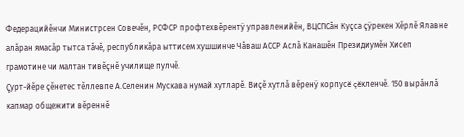Федерацийĕнчи Министрсен Совечĕн, РСФСР профтехвĕрентÿ управленийĕн, ВЦСПСăн Куçса çÿрекен Хĕрлĕ Ялавне алăран ямасăр тытса тăчĕ, республикăра ыттисем хушшинче Чăваш АССР Аслă Канашĕн Президиумĕн Хисеп грамотине чи малтан тивĕçнĕ училище пулчĕ.
Çурт-йĕре çĕнетес тĕллевпе А.Селенин Мускава нумай хутларĕ. Виçĕ хутлă вĕренÿ корпусĕ çĕкленчĕ. 150 вырăнлă капмар общежити вĕреннĕ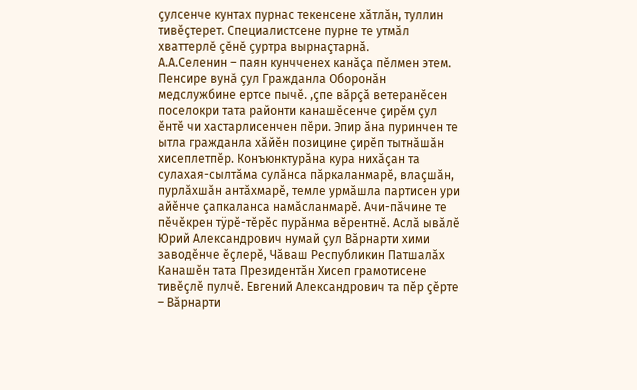çулсенче кунтах пурнас текенсене хăтлăн, туллин тивĕçтерет. Специалистсене пурне те утмăл хваттерлĕ çĕнĕ çуртра вырнаçтарнă.
А.А.Селенин – паян кунчченех канăçа пĕлмен этем. Пенсире вунă çул Гражданла Оборонăн медслужбине ертсе пычĕ. ,çпе вăрçă ветеранĕсен поселокри тата районти канашĕсенче çирĕм çул ĕнтĕ чи хастарлисенчен пĕри. Эпир ăна пуринчен те ытла гражданла хăйĕн позицине çирĕп тытнăшăн хисеплетпĕр. Конъюнктурăна кура нихăçан та сулахая-сылтăма сулăнса пăркаланмарĕ, влаçшăн, пурлăхшăн антăхмарĕ, темле урмăшла партисен ури айĕнче çапкаланса намăсланмарĕ. Ачи-пăчине те пĕчĕкрен тÿрĕ-тĕрĕс пурăнма вĕрентнĕ. Аслă ывăлĕ Юрий Александрович нумай çул Вăрнарти хими заводĕнче ĕçлерĕ, Чăваш Республикин Патшалăх Канашĕн тата Президентăн Хисеп грамотисене тивĕçлĕ пулчĕ. Евгений Александрович та пĕр çĕрте – Вăрнарти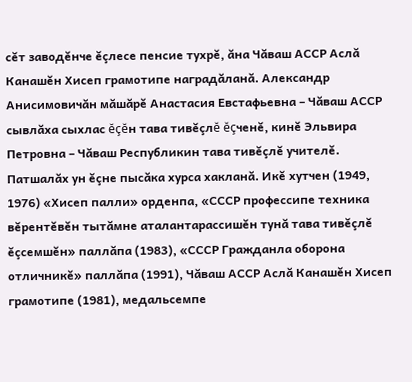сĕт заводĕнче ĕçлесе пенсие тухрĕ, ăна Чăваш АССР Аслă Канашĕн Хисеп грамотипе наградăланă. Александр Анисимовичăн мăшăрĕ Анастасия Евстафьевна – Чăваш АССР сывлăха сыхлас ĕçĕн тава тивĕçлĕ ĕçченĕ, кинĕ Эльвира Петровна – Чăваш Республикин тава тивĕçлĕ учителĕ.
Патшалăх ун ĕçне пысăка хурса хакланă. Икĕ хутчен (1949, 1976) «Хисеп палли» орденпа, «СССР профессипе техника вĕрентĕвĕн тытăмне аталантарассишĕн тунă тава тивĕçлĕ ĕçсемшĕн» паллăпа (1983), «СССР Гражданла оборона отличникĕ» паллăпа (1991), Чăваш АССР Аслă Канашĕн Хисеп грамотипе (1981), медальсемпе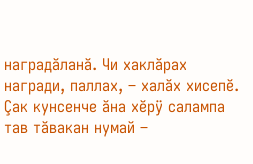наградăланă. Чи хаклăрах награди, паллах, – халăх хисепĕ. Çак кунсенче ăна хĕрÿ салампа тав тăвакан нумай –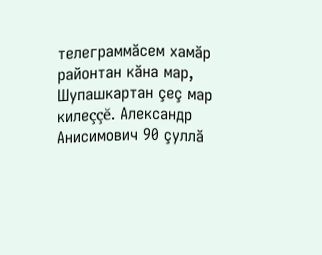телеграммăсем хамăр районтан кăна мар, Шупашкартан çеç мар килеççĕ. Александр Анисимович 90 çуллă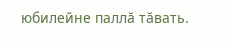юбилейне паллă тăвать.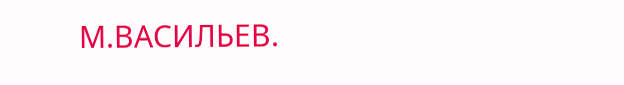М.ВАСИЛЬЕВ.